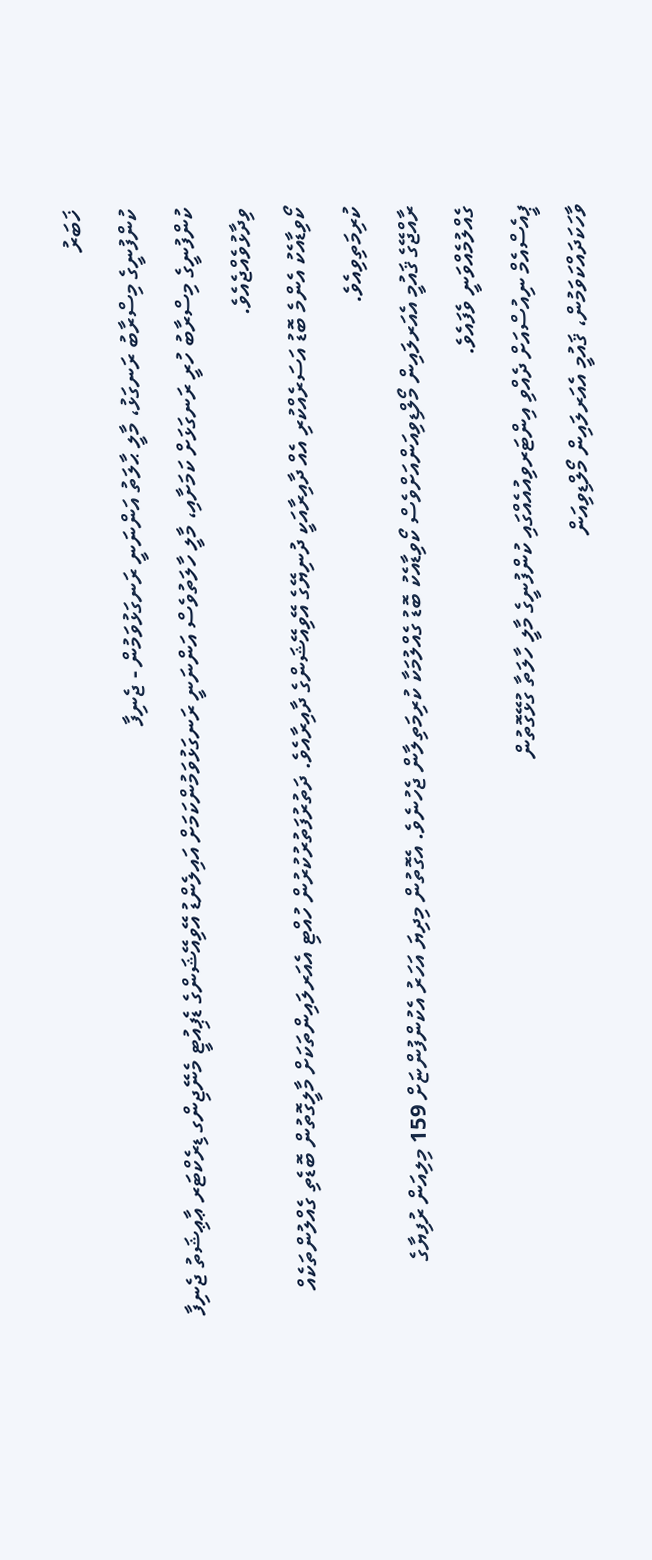ޚަބަރު
ކުންފުނީގެ މިސްރާބު ރަނގަޅު، މާލީ ޙާލަތު އަންނަނީ ރަނގަޅުވަމުން - ޖެނިފާ
ކުންފުނީގެ މިސްރާބު ހުރީ ރަނގަޅަށް ކަމަށާއި، މާލީ ހާލަތުވެސް އަންނަނީ ރަނގަޅުވަމުންކަމަށް އައިލެންޑު އޭވިއޭޝަންގެ ޑެޕިއުޓީ މެނޭޖިންގ ޑިރެކްޓަރ ޢާޢިޝަތު ޖެނިފާ ވިދާޅުވެއްޖެއެވެ.
ކޯވިޑާއެކު އެންމެ ބޮޑު އަސަރެއްކުރި އެއް ދާއިރާއަކީ ދުނިޔޭގެ އޭވިއޭޝަންގެ ދާއިރާއެވެ. ދަތުރުފަތުރުކުރުން ހުއްޓި އެއަރލައިންތަކަށް މާލީގޮތުން ބޮޑެތި ގެއްލުންތަކެއް ކުރިމަތިވިއެވެ.
ރާއްޖޭގެ ޤައުމީ އެއަރލައިން މޯލްޑިވިއަންއަށްވެސް ކޯވިޑާއެކު ބޮޑު ގެއްލުމަކާ ކުރިމަތިލާން ޖެހުނެވެ. އެގޮތުން މިދިޔަ އަހަރު އެކުންފުންޏަށް 159 މިލިއަން ރުފިޔާގެ ގެއްލުމެއްވަނީ ވެފައެވެ.
ޕީއެސްއެމް ނިއުސްއަށް ދެއްވި އިންޓަރވިއުއެއްގައި ކުންފުނީގެ މާލީ ހާލަތާ ގުޅޭގޮތުން
ވާހަކަދައްކަވަމުން، ޤައުމީ އެއަރލައިން މޯލްޑިވިއަން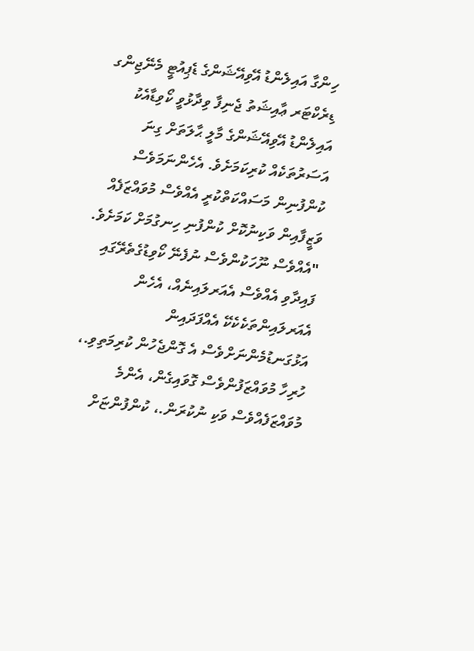ހިންގާ އައިލެންޑު އޭވިއޭޝަންގެ ޑެޕިއުޓީ މެނޭޖިންގ ޑިރެކްޓަރ ޢާއިޝަތު ޖެނިފާ ވިދާޅުވީ ކޯވިޑާއެކު އައިލެންޑު އޭވިއޭޝަންގެ މާލީ ޙާލަތަށް ގިނަ އަސަރުތަކެއް ކުރިކަމަށެވެ. އެހެންނަމަވެސް ކުންފުނިން މަސައްކަތްކުރީ އެއްވެސް މުވައްޒަފެއް ވަޒީފާއިން ވަކިނުކޮށް ކުންފުނި ހިނގުމަށް ކަމަށެވެ.
"އެއްވެސް ނޫހަކުންވެސް ނުފެނޭ ކޯވިޑުގެތެރޭގައި ފައިދާވި އެއްވެސް އެއަރލައިނެއް، އެހެން އެއަރލައިންތަކެކެކޭ އެއްފަދައިން އަޅުގަނޑުމެންނަށްވެސް އެ ގޮންޖެހުން ކުރިމަތިވި.، ހުރިހާ މުވައްޒަފުންވެސް ގޮވައިގެން، އެންމެ މުވައްޒަފެއްވެސް ވަކި ނުކުރަން.، ކުންފުންޏަށް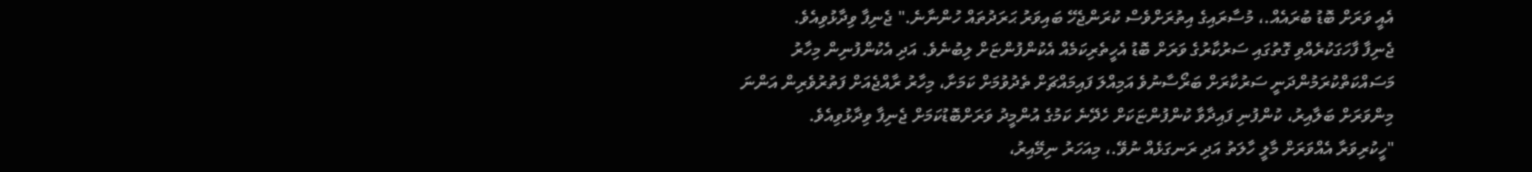އެއީ ވަރަށް ބޮޑު ބުރައެއް.، މުސާރައިގެ އިތުރަށްވެސް ކުރަންޖެހޭ ބައިވަރު ޙަރަދުތައް ހުންނާނެ." ޖެނިފާ ވިދާޅުވިއެވެ.
ޖެނިފާ ފާހަގަކުރެއްވި ގޮތުގައި ސަރުކާރުގެ ވަރަށް ބޮޑު އެހީތެރިކަމެއް އެކުންފުންޏަށް ލިބުނެވެ. އަދި އެކުންފުނިން މިހާރު މަސައްކަތްކުރަމުންދަނީ ސަރުކާރަށް ބަރޯސާނުވެ އަމިއްލަ ފައިމައްޗަށް ތެދުވުމަށް ކަމަށާ، މިހާރު ރާއްޖެއަށް ފަތުރުވެރިން އަންނަ މިންވަރަށް ބަލާއިރު، ކުންފުނި ފައިދާވާ ކުންފުންޏަކަށް ހެދޭނެ ކަމުގެ އުންމީދު ވަރަށްބޮޑުކަމަށް ޖެނިފާ ވިދާޅުވިއެވެ.
"ހީކުރިވަރާ އެއްވަރަށް މާލީ ހާލަތު އަދި ރަނގަޅެއް ނުވޭ.، މިއަހަރު ނިމޭއިރު،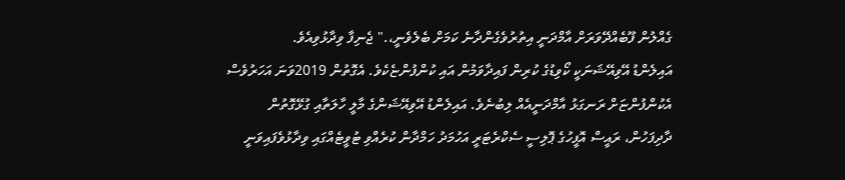ގެއްލުން ފޫބެއްދޭވަރަށް އާމްދަނީ އިތުރުވެގެންދާނެ ކަމަށް ބެލެވެނީ،." ޖެނިފާ ވިދާޅުވިއެވެ.
އައިލެންޑު އޭވިއޭޝަނަކީ ކޯވިޑުގެ ކުރިން ފައިދާވަމުން އައި ކުންފުންޏެކެވެ. އެގޮތުން 2019ވަނަ އަހަރުވެސް އެކުންފުންޏަށް ރަނގަޅު އާމްދަނީއެއް ލިބުނެވެ. އައިލެންޑު އޭވިއޭޝަންގެ މާލީ ހާލަތާއި ގުޅޭގޮތުން ދާދިފަހުން، ރައީސް އޮފީހުގެ ޕޮލިސީ ސެކްރެޓަރީ އަހުމަދު ހަމްދާން ކުރެއްވި ޓުވީޓެއްގައި ވިދާޅުވެފައިވަނީ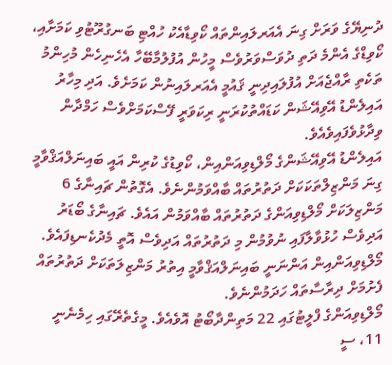ދުނިޔޭގެ ވަރަށް ގިނަ އެއަރލައިންތައް ކޯވިޑާއެކު ހުއްޓި ބަނގުރޫޓުވި ކަމަށާއި، ކޯވިޑްގެ އެންމެ ދަތި ދުވަސްވަރުވެސް މީހުން އުފުލުމާބޭހާ އެހެނިހެން މުހިންމު ތަކެތި ރާއްޖެއަށް އުފުލައިދިނީ ޤައުމީ އެއަރލައިނުން ކަމަށެވެ. އަދި މިހާރު އައިލެންޑު އޭވިއޭޝަން ކަޑައްތުކުރަނީ ރިކަވަރީ ފޭސްކަމަށްވެސް ހަމްދާން ވިދާޅުވެފައިވެއެވެ.
އައިލެންޑު އޭވިއޭޝަންގެ މޯލްޑިވިއަންއިން، ކޯވިޑުގެ ކުރިން އައީ ބައިނަލްއަޤްވާމީ ގިނަ މަންޒިލްތަކަކަށް ދަތުރުތައް ބާއްވަމުންނެވެ. އެގޮތުން ޗައިނާގެ 6 މަންޒިލަކަށް މޯލްޑިވިއަންގެ ދަތުރުތައް ބާއްވަމުން އައެވެ. ޗައިނާގެ ބޯޑަރު އަދިވެސް ހުޅުވާލާފައި ނުވުމުން މި ދަތުރުތައް އަދިވެސް އޮތީ މެދުކެނޑިފައެވެ. މޯލްޑިވިއަންއިން އަންނަނީ ބައިނަލްއަޤްވާމީ އިތުރު މަންޒިލަތަކަށް ދަތުރުތައް ފެށުމަށް ދިރާސާތައް ހަދަމުންނެވެ.
މޯލްޑިވިއަންގެ ފްލީޓުގައި 22 މަތިންދާބޯޓު އޮވެއެވެ. މީގެތެރޭގައި ހިމެނެނީ 11، ސީ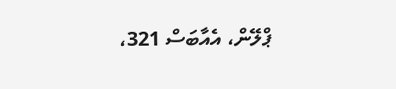ޕްލޭން، އެއާބަސް 321،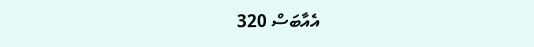އެއާބަސް 320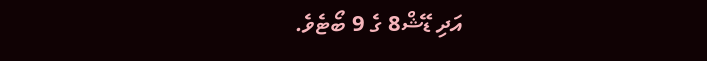އަދި ޑޭޝް8 ގެ 9 ބޯޓެވެ.